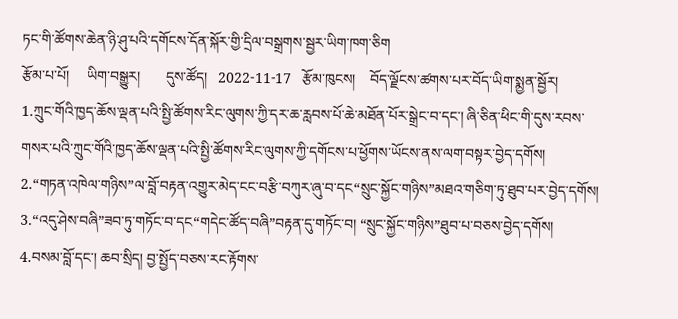ཏང་གི་ཚོགས་ཆེན་ཉི་ཤུ་པའི་དགོངས་དོན་སྐོར་གྱི་དྲིལ་བསྒྲགས་སྦྱར་ཡིག་ཁག་ཅིག
རྩོམ་པ་པོ།     ཡིག་བསྒྱུར།       དུས་ཚོད།   2022-11-17   རྩོམ་ཁུངས།    བོད་ལྗོངས་ཚགས་པར་བོད་ཡིག་སྨྱན་སྦྱོར།
1.ཀྲུང་གོའི་ཁྱད་ཆོས་ལྡན་པའི་སྤྱི་ཚོགས་རིང་ལུགས་ཀྱི་དར་ཆ་རླབས་པོ་ཆེ་མཐོན་པོར་སྒྲེང་བ་དང་། ཞི་ཅིན་ཕིང་གི་དུས་རབས་གསར་པའི་ཀྲུང་གོའི་ཁྱད་ཆོས་ལྡན་པའི་སྤྱི་ཚོགས་རིང་ལུགས་ཀྱི་དགོངས་པ་ཕྱོགས་ཡོངས་ནས་ལག་བསྟར་བྱེད་དགོས།
2.“གཏན་འཁེལ་གཉིས”ལ་བློ་བརྟན་འགྱུར་མེད་ངང་བརྩི་བཀུར་ཞུ་བ་དང“སྲུང་སྐྱོང་གཉིས”མཐའ་གཅིག་ཏུ་ཐུབ་པར་བྱེད་དགོས།
3.“འདུ་ཤེས་བཞི”ཟབ་ཏུ་གཏོང་བ་དང“གདེང་ཚོད་བཞི”བརྟན་དུ་གཏོང་བ། “སྲུང་སྐྱོང་གཉིས”ཐུབ་པ་བཅས་བྱེད་དགོས།
4.བསམ་བློ་དང་། ཆབ་སྲིད། བྱ་སྤྱོད་བཅས་རང་རྟོགས་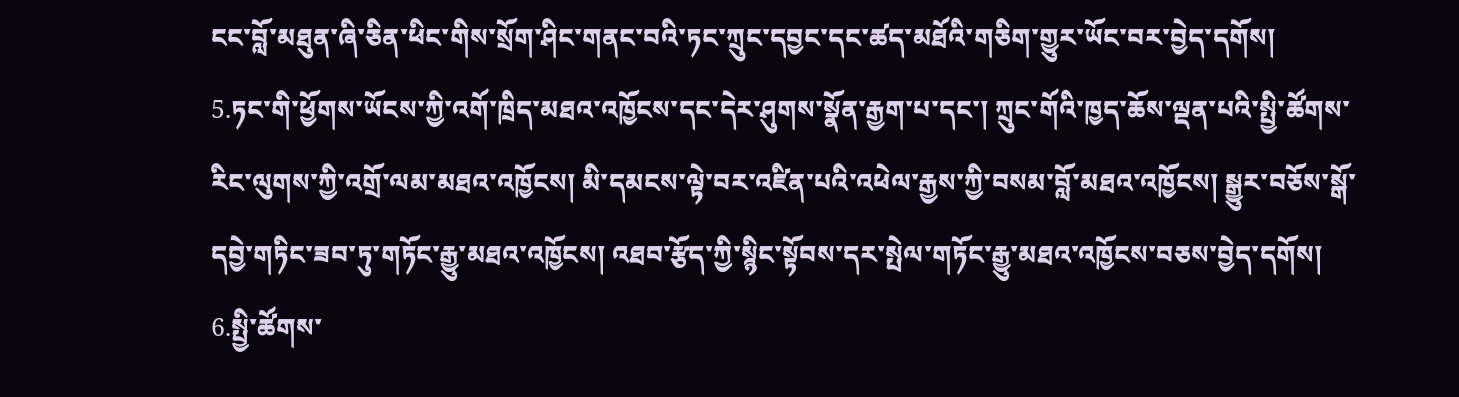ངང་བློ་མཐུན་ཞི་ཅིན་ཕིང་གིས་སྲོག་ཤིང་གནང་བའི་ཏང་ཀྲུང་དབྱང་དང་ཚད་མཐོའི་གཅིག་གྱུར་ཡོང་བར་བྱེད་དགོས།
5.ཏང་གི་ཕྱོགས་ཡོངས་ཀྱི་འགོ་ཁྲིད་མཐའ་འཁྱོངས་དང་དེར་ཤུགས་སྣོན་རྒྱག་པ་དང་། ཀྲུང་གོའི་ཁྱད་ཆོས་ལྡན་པའི་སྤྱི་ཚོགས་རིང་ལུགས་ཀྱི་འགྲོ་ལམ་མཐའ་འཁྱོངས། མི་དམངས་ལྟེ་བར་འཛིན་པའི་འཕེལ་རྒྱས་ཀྱི་བསམ་བློ་མཐའ་འཁྱོངས། སྒྱུར་བཅོས་སྒོ་དབྱེ་གཏིང་ཟབ་ཏུ་གཏོང་རྒྱུ་མཐའ་འཁྱོངས། འཐབ་རྩོད་ཀྱི་སྙིང་སྟོབས་དར་སྤེལ་གཏོང་རྒྱུ་མཐའ་འཁྱོངས་བཅས་བྱེད་དགོས།
6.སྤྱི་ཚོགས་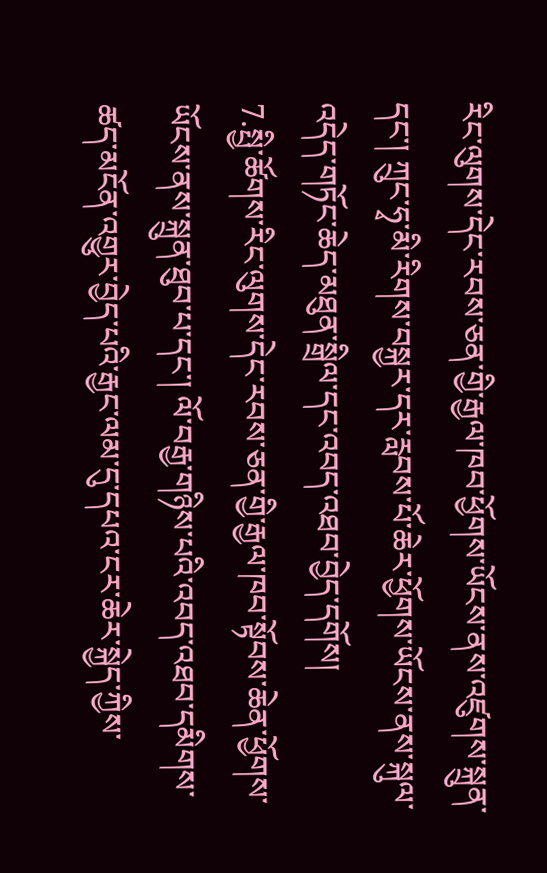རིང་ལུགས་དེང་རབས་ཅན་གྱི་རྒྱལ་ཁབ་ཕྱོགས་ཡོངས་ནས་འཛུགས་སྐྲུན་དང་། ཀྲུང་ཧྭ་མི་རིགས་བསྐྱར་དར་རླབས་པོ་ཆེར་ཕྱོགས་ཡོངས་ནས་སྐུལ་འདེད་གཏོང་ཆེད་མཐུན་སྒྲིལ་དང་འབད་འཐབ་བྱེད་དགོས།
7.སྤྱི་ཚོགས་རིང་ལུགས་དེང་རབས་ཅན་གྱི་རྒྱལ་ཁབ་སྟོབས་ཆེན་ཕྱོགས་ཡོངས་ནས་སྐྲུན་ཐུབ་པ་དང་། ལོ་བརྒྱ་གཉིས་པའི་འབད་འཐབ་དམིགས་ཚད་མངོན་འགྱུར་བྱེད་པའི་རྒྱང་ལམ་དུ་དཔའ་ངར་ཆེར་སྐྱེད་ཀྱིས་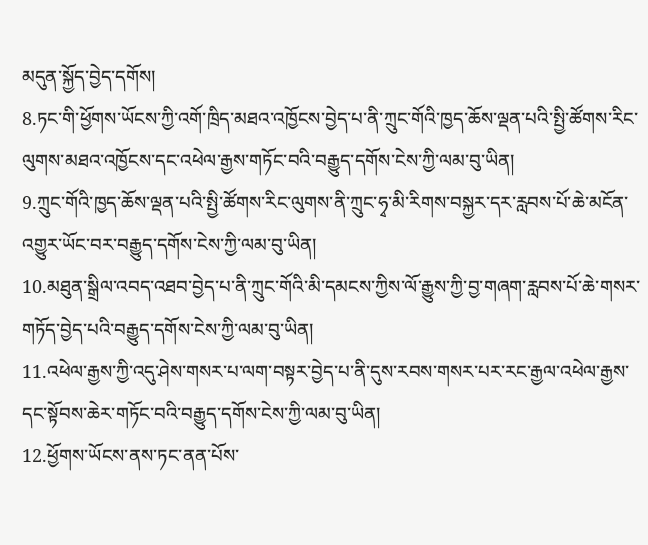མདུན་སྐྱོད་བྱེད་དགོས།
8.ཏང་གི་ཕྱོགས་ཡོངས་ཀྱི་འགོ་ཁྲིད་མཐའ་འཁྱོངས་བྱེད་པ་ནི་ཀྲུང་གོའི་ཁྱད་ཆོས་ལྡན་པའི་སྤྱི་ཚོགས་རིང་ལུགས་མཐའ་འཁྱོངས་དང་འཕེལ་རྒྱས་གཏོང་བའི་བརྒྱུད་དགོས་ངེས་ཀྱི་ལམ་བུ་ཡིན།
9.ཀྲུང་གོའི་ཁྱད་ཆོས་ལྡན་པའི་སྤྱི་ཚོགས་རིང་ལུགས་ནི་ཀྲུང་ཧྭ་མི་རིགས་བསྐྱར་དར་རླབས་པོ་ཆེ་མངོན་འགྱུར་ཡོང་བར་བརྒྱུད་དགོས་ངེས་ཀྱི་ལམ་བུ་ཡིན།
10.མཐུན་སྒྲིལ་འབད་འཐབ་བྱེད་པ་ནི་ཀྲུང་གོའི་མི་དམངས་ཀྱིས་ལོ་རྒྱུས་ཀྱི་བྱ་གཞག་རླབས་པོ་ཆེ་གསར་གཏོད་བྱེད་པའི་བརྒྱུད་དགོས་ངེས་ཀྱི་ལམ་བུ་ཡིན།
11.འཕེལ་རྒྱས་ཀྱི་འདུ་ཤེས་གསར་པ་ལག་བསྟར་བྱེད་པ་ནི་དུས་རབས་གསར་པར་རང་རྒྱལ་འཕེལ་རྒྱས་དང་སྟོབས་ཆེར་གཏོང་བའི་བརྒྱུད་དགོས་ངེས་ཀྱི་ལམ་བུ་ཡིན།
12.ཕྱོགས་ཡོངས་ནས་ཏང་ནན་པོས་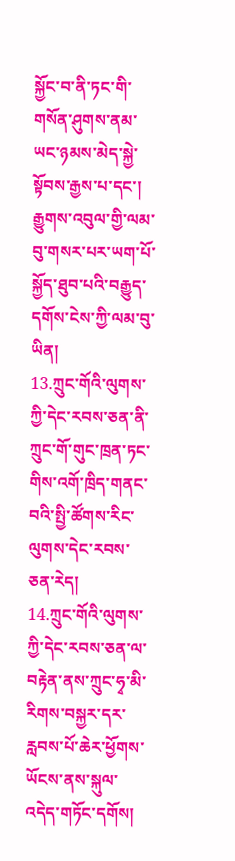སྐྱོང་བ་ནི་ཏང་གི་གསོན་ཤུགས་ནམ་ཡང་ཉམས་མེད་སྐྱེ་སྟོབས་རྒྱས་པ་དང་། རྒྱུགས་འབུལ་གྱི་ལམ་བུ་གསར་པར་ཡག་པོ་སྐྱོད་ཐུབ་པའི་བརྒྱུད་དགོས་ངེས་ཀྱི་ལམ་བུ་ཡིན།
13.ཀྲུང་གོའི་ལུགས་ཀྱི་དེང་རབས་ཅན་ནི་ཀྲུང་གོ་གུང་ཁྲན་ཏང་གིས་འགོ་ཁྲིད་གནང་བའི་སྤྱི་ཚོགས་རིང་ལུགས་དེང་རབས་ཅན་རེད།
14.ཀྲུང་གོའི་ལུགས་ཀྱི་དེང་རབས་ཅན་ལ་བརྟེན་ནས་ཀྲུང་ཧྭ་མི་རིགས་བསྐྱར་དར་རླབས་པོ་ཆེར་ཕྱོགས་ཡོངས་ནས་སྐུལ་འདེད་གཏོང་དགོས།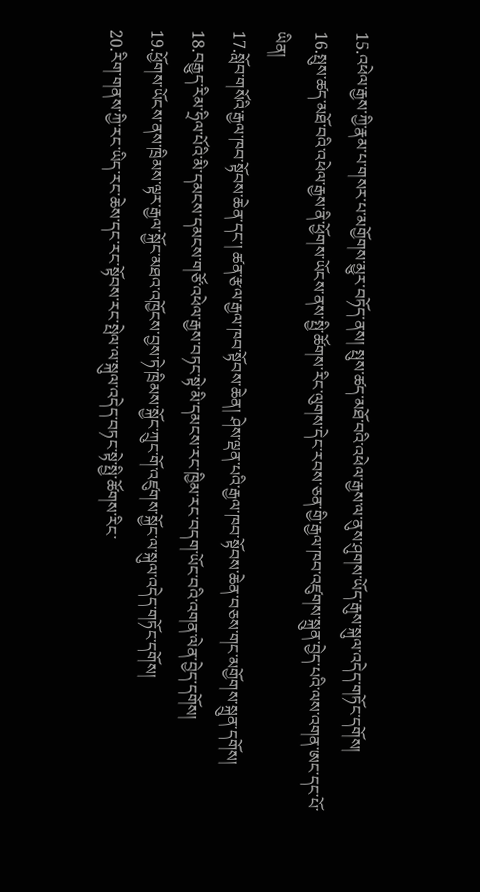15.འཕེལ་རྒྱས་ཀྱི་རྣམ་པ་གསར་པ་མགྱོགས་མྱུར་བཏོད་ནས། སྤུས་ཚད་མཐོ་བའི་འཕེལ་རྒྱས་ལ་ནུས་ཤུགས་ཡོད་རྒུས་སྐུལ་འདེད་གཏོང་དགོས།
16.སྤུས་ཚད་མཐོ་བའི་འཕེལ་རྒྱས་ནི་ཕྱོགས་ཡོངས་ནས་སྤྱི་ཚོགས་རིང་ལུགས་དེང་རབས་ཅན་གྱི་རྒྱལ་ཁབ་འཛུགས་སྐྲུན་བྱེད་པའི་ལས་འགན་ཨང་དང་པོ་ཡིན།
17.སློབ་གསོའི་རྒྱལ་ཁབ་སྟོབས་ཆེན་དང་། ཚན་རྩལ་རྒྱལ་ཁབ་སྟོབས་ཆེན། ཤེས་ལྡན་པའི་རྒྱལ་ཁབ་སྟོབས་ཆེན་བཅས་གང་མགྱོགས་སྐྲུན་དགོས།
18.བརྒྱུད་རིམ་ཧྲིལ་པོའི་མི་དམངས་དམངས་གཙོ་འཕེལ་རྒྱས་བཏང་སྟེ་མི་དམངས་རང་ཁྱིམ་རང་བདག་ཡོང་བའི་འགན་ལེན་བྱེད་དགོས།
19.ཕྱོགས་ཡོངས་ནས་ཁྲིམས་ལྟར་རྒྱལ་སྐྱོང་མཐའ་འཁྱོངས་བྱས་ཏེ་ཁྲིམས་སྐྱོང་ཀྲུང་གོ་འཛུགས་སྐྱོང་ལ་སྐུལ་འདེད་གཏོང་དགོས།
20.རིག་གནས་ཀྱི་རང་ཡིད་རང་ཆེས་དང་རང་སྟོབས་རང་སྤེལ་ལ་སྐུལ་འདེད་བཏང་སྟེ་སྤྱི་ཚོགས་རིང་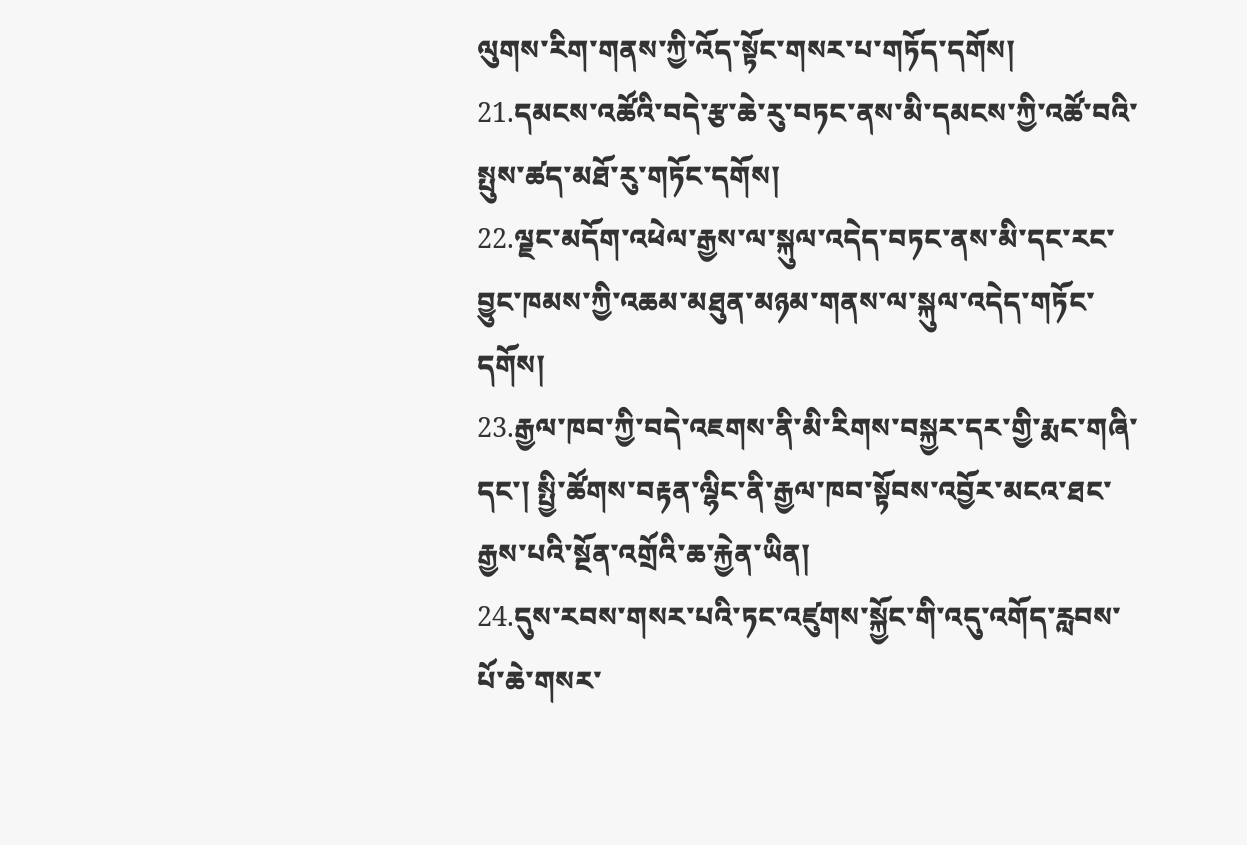ལུགས་རིག་གནས་ཀྱི་འོད་སྟོང་གསར་པ་གཏོད་དགོས།
21.དམངས་འཚོའི་བདེ་རྩ་ཆེ་རུ་བཏང་ནས་མི་དམངས་ཀྱི་འཚོ་བའི་སྤུས་ཚད་མཐོ་རུ་གཏོང་དགོས།
22.ལྗང་མདོག་འཕེལ་རྒྱས་ལ་སྐུལ་འདེད་བཏང་ནས་མི་དང་རང་བྱུང་ཁམས་ཀྱི་འཆམ་མཐུན་མཉམ་གནས་ལ་སྐུལ་འདེད་གཏོང་དགོས།
23.རྒྱལ་ཁབ་ཀྱི་བདེ་འཇགས་ནི་མི་རིགས་བསྐྱར་དར་གྱི་རྨང་གཞི་དང་། སྤྱི་ཚོགས་བརྟན་ལྷིང་ནི་རྒྱལ་ཁབ་སྟོབས་འབྱོར་མངའ་ཐང་རྒྱས་པའི་སྔོན་འགྲོའི་ཆ་རྐྱེན་ཡིན།
24.དུས་རབས་གསར་པའི་ཏང་འཛུགས་སྐྱོང་གི་འདུ་འགོད་རླབས་པོ་ཆེ་གསར་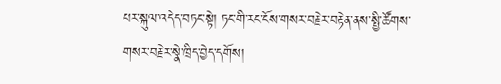པར་སྐུལ་འདེད་བཏང་སྟེ། ཏང་གི་རང་ངོས་གསར་བརྗེར་བརྟེན་ནས་སྤྱི་ཚོགས་གསར་བརྗེར་སྣེ་ཁྲིད་བྱེད་དགོས།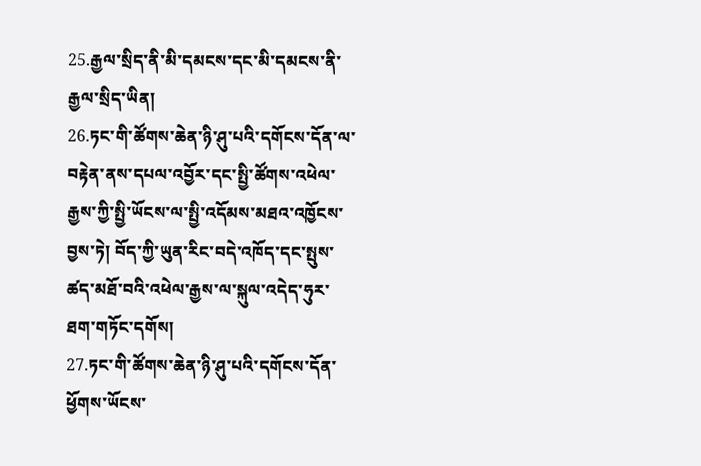25.རྒྱལ་སྲིད་ནི་མི་དམངས་དང་མི་དམངས་ནི་རྒྱལ་སྲིད་ཡིན།
26.ཏང་གི་ཚོགས་ཆེན་ཉི་ཤུ་པའི་དགོངས་དོན་ལ་བརྟེན་ནས་དཔལ་འབྱོར་དང་སྤྱི་ཚོགས་འཕེལ་རྒྱས་ཀྱི་སྤྱི་ཡོངས་ལ་སྤྱི་འདོམས་མཐའ་འཁྱོངས་བྱས་ཏེ། བོད་ཀྱི་ཡུན་རིང་བདེ་འཁོད་དང་སྤུས་ཚད་མཐོ་བའི་འཕེལ་རྒྱས་ལ་སྐུལ་འདེད་ཧུར་ཐག་གཏོང་དགོས།
27.ཏང་གི་ཚོགས་ཆེན་ཉི་ཤུ་པའི་དགོངས་དོན་ཕྱོགས་ཡོངས་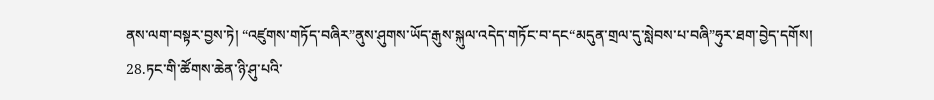ནས་ལག་བསྟར་བྱས་ཏེ། “འཛུགས་གཏོད་བཞིར”ནུས་ཤུགས་ཡོད་རྒུས་སྐུལ་འདེད་གཏོང་བ་དང“མདུན་གྲལ་དུ་སླེབས་པ་བཞི”ཧུར་ཐག་བྱེད་དགོས།
28.ཏང་གི་ཚོགས་ཆེན་ཉི་ཤུ་པའི་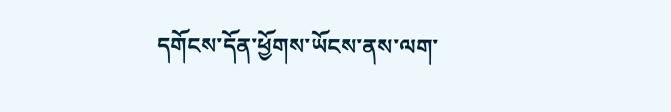དགོངས་དོན་ཕྱོགས་ཡོངས་ནས་ལག་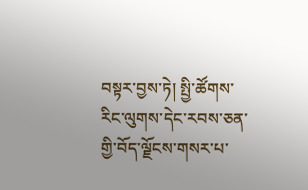བསྟར་བྱས་ཏེ། སྤྱི་ཚོགས་རིང་ལུགས་དེང་རབས་ཅན་གྱི་བོད་ལྗོངས་གསར་པ་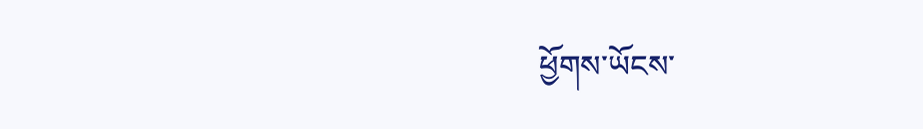ཕྱོགས་ཡོངས་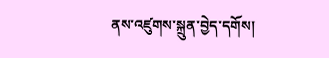ནས་འཛུགས་སྐྲུན་བྱེད་དགོས།